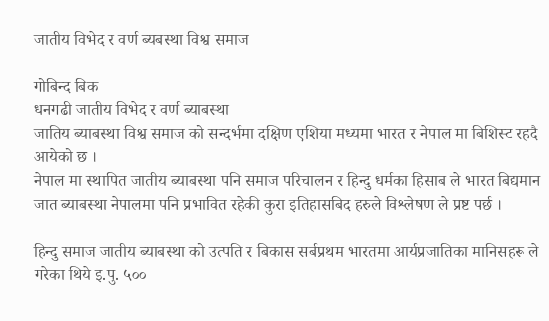जातीय विभेद र वर्ण ब्यबस्था विश्व समाज

गोबिन्द बिक
धनगढी जातीय विभेद र वर्ण ब्याबस्था
जातिय ब्याबस्था विश्व समाज को सन्दर्भमा दक्षिण एशिया मध्यमा भारत र नेपाल मा बिशिस्ट रहदै आयेको छ ।
नेपाल मा स्थापित जातीय ब्याबस्था पनि समाज परिचालन र हिन्दु धर्मका हिसाब ले भारत बिद्यमान जात ब्याबस्था नेपालमा पनि प्रभावित रहेकी कुरा इतिहासबिद हरुले विश्लेषण ले प्रष्ट पर्छ ।

हिन्दु समाज जातीय ब्याबस्था को उत्पति र बिकास सर्बप्रथम भारतमा आर्यप्रजातिका मानिसहरू ले गरेका थिये इ.पु. ५००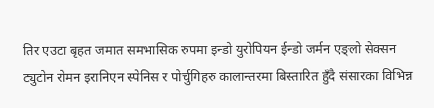तिर एउटा बृहत जमात समभासिक रुपमा इन्डो युरोपियन ईन्डो जर्मन एङ्लो सेक्सन ट्युटोन रोमन इरानिएन स्पेनिस र पोर्चुगिहरु कालान्तरमा बिस्तारित हुँदै संसारका विभिन्न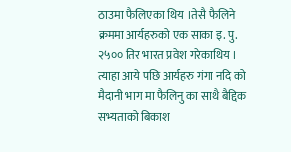ठाउमा फैलिएका थिय ।तेसै फैलिने क्रममा आर्यहरुको एक साका इ. पु. २५०० तिर भारत प्रवेश गरेकाथिय । त्याहा आये पछि आर्यहरु गंगा नदि को मैदानी भाग मा फैलिनु का साथै बैद्दिक सभ्यताको बिकाश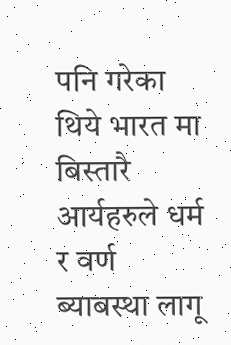पनि गरेका थिये भारत मा बिस्तारै आर्यहरुले धर्म र वर्ण ब्याबस्था लागू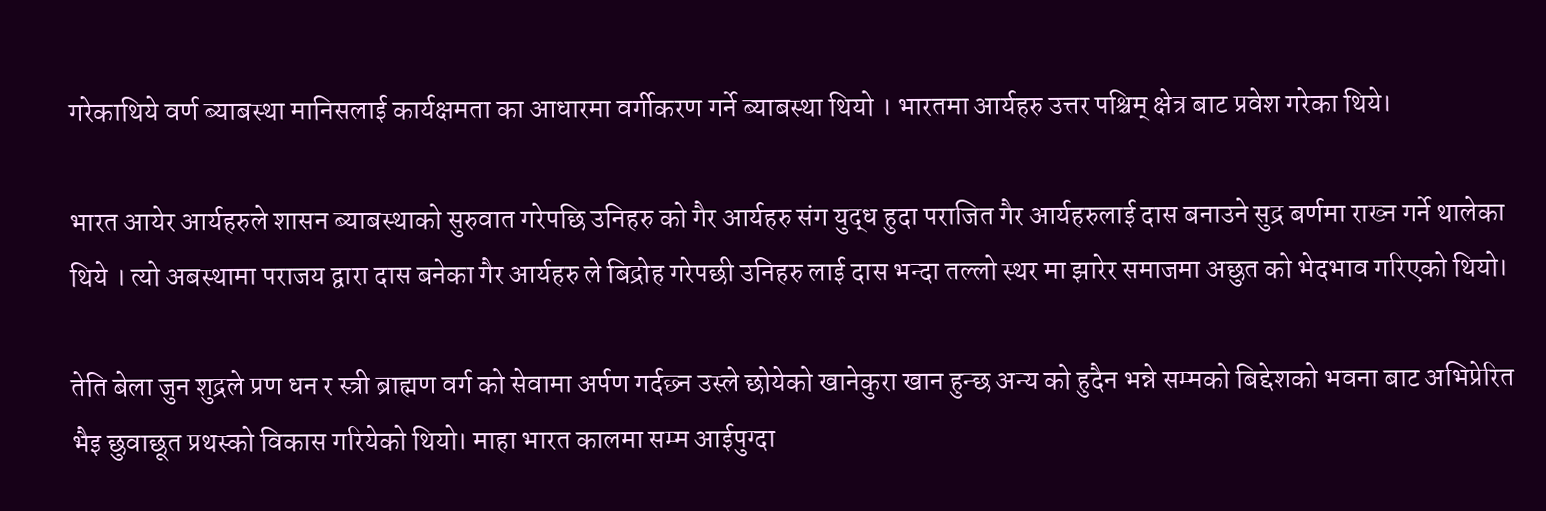गरेकाथिये वर्ण ब्याबस्था मानिसलाई कार्यक्षमता का आधारमा वर्गीकरण गर्ने ब्याबस्था थियो । भारतमा आर्यहरु उत्तर पश्चिम् क्षेत्र बाट प्रवेश गरेका थिये।

भारत आयेर आर्यहरुले शासन ब्याबस्थाको सुरुवात गरेपछि उनिहरु को गैर आर्यहरु संग युद्ध हुदा पराजित गैर आर्यहरुलाई दास बनाउने सुद्र बर्णमा राख्न गर्ने थालेका थिये । त्यो अबस्थामा पराजय द्वारा दास बनेका गैर आर्यहरु ले बिद्रोह गरेपछी उनिहरु लाई दास भन्दा तल्लो स्थर मा झारेर समाजमा अछुत को भेदभाव गरिएको थियो।

तेति बेला जुन शुद्रले प्रण धन र स्त्री ब्राह्मण वर्ग को सेवामा अर्पण गर्दछ्न उस्ले छोयेको खानेकुरा खान हुन्छ अन्य को हुदैन भन्ने सम्मको बिद्देशको भवना बाट अभिप्रेरित भैइ छुवाछूत प्रथस्को विकास गरियेको थियो। माहा भारत कालमा सम्म आईपुग्दा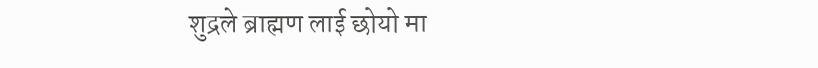शुद्रले ब्राह्मण लाई छोयो मा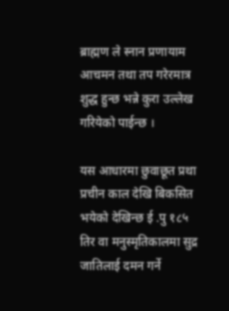ब्राह्मण ले स्नान प्रणायाम आचमन तथा तप गरेरमात्र शुद्ध हुन्छ भन्ने कुरा उल्लेख गरियेको पाईन्छ ।

यस आधारमा छुवाछूत प्रथा प्रचीन काल देखि बिकसित भयेको देखिन्छ ई .पु १८५ तिर वा मनुस्मृतिकालमा सुद्र जातिलाई दमन गर्ने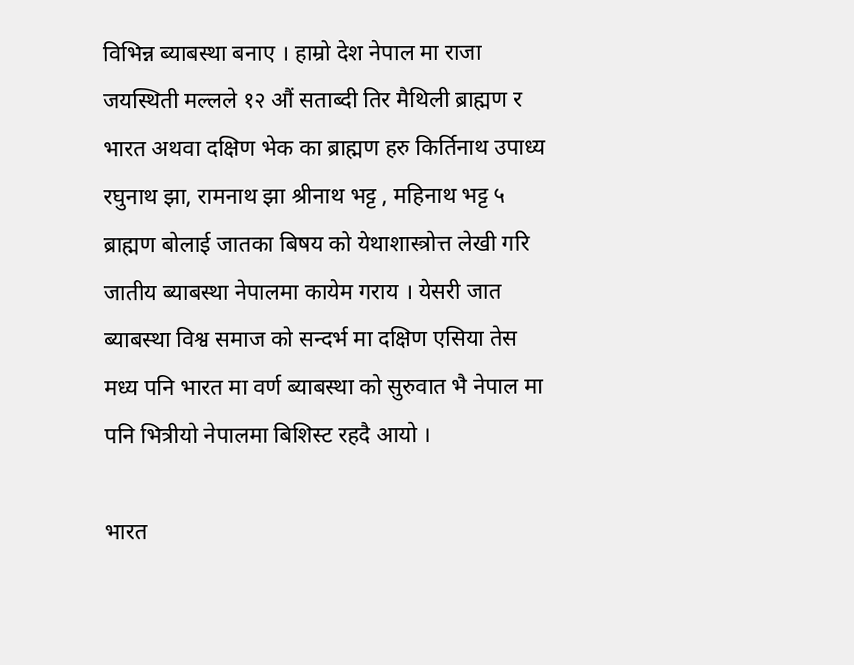विभिन्न ब्याबस्था बनाए । हाम्रो देश नेपाल मा राजा जयस्थिती मल्लले १२ औं सताब्दी तिर मैथिली ब्राह्मण र भारत अथवा दक्षिण भेक का ब्राह्मण हरु किर्तिनाथ उपाध्य रघुनाथ झा, रामनाथ झा श्रीनाथ भट्ट , महिनाथ भट्ट ५ ब्राह्मण बोलाई जातका बिषय को येथाशास्त्रोत्त लेखी गरि जातीय ब्याबस्था नेपालमा कायेम गराय । येसरी जात ब्याबस्था विश्व समाज को सन्दर्भ मा दक्षिण एसिया तेस मध्य पनि भारत मा वर्ण ब्याबस्था को सुरुवात भै नेपाल मा पनि भित्रीयो नेपालमा बिशिस्ट रहदै आयो ।

भारत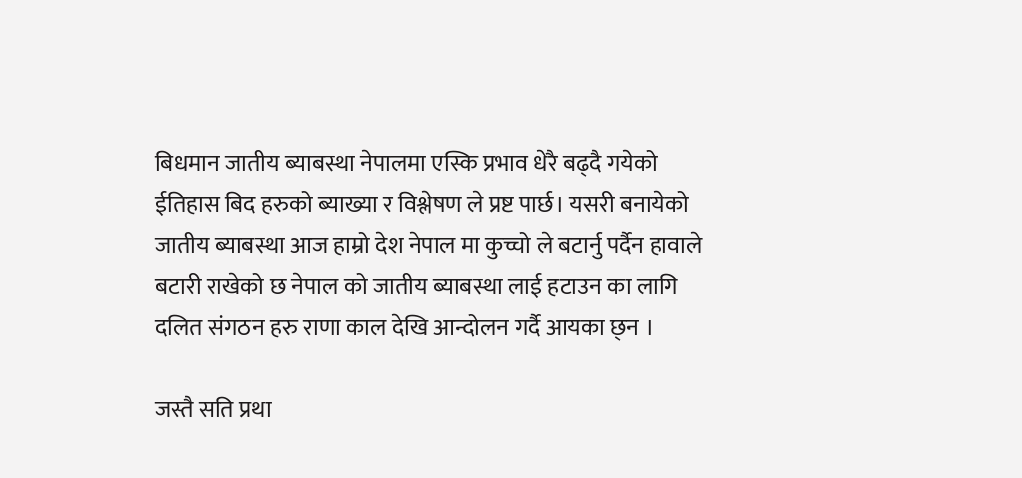बिधमान जातीय ब्याबस्था नेपालमा एस्कि प्रभाव धेरै बढ्दै गयेको ईतिहास बिद हरुको ब्याख्या र विश्लेषण ले प्रष्ट पार्छ। यसरी बनायेको जातीय ब्याबस्था आज हाम्रो देश नेपाल मा कुच्चो ले बटार्नु पर्दैन हावाले बटारी राखेको छ नेपाल को जातीय ब्याबस्था लाई हटाउन का लागि दलित संगठन हरु राणा काल देखि आन्दोलन गर्दै आयका छ्न ।

जस्तै सति प्रथा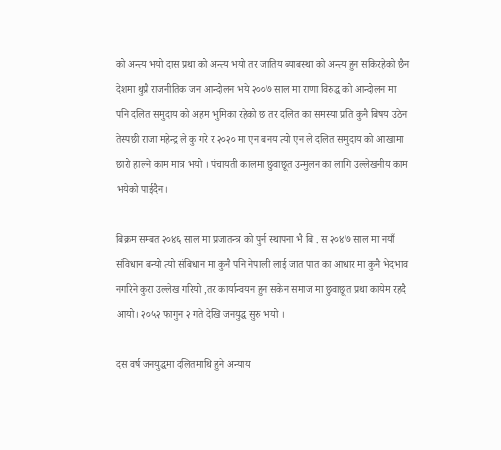को अन्त्य भयो दास प्रथा को अन्त्य भयो तर जातिय ब्याबस्था को अन्त्य हुन सकिरहेको छैन देशमा थुप्रै राजनीतिक जन आन्दोलन भये २००७ साल मा राणा विरुद्ध को आन्दोलन मा पनि दलित समुदाय को अहम भुमिका रहेको छ तर दलित का समस्या प्रति कुनै बिषय उठेन तेस्पछी राजा महेन्द्र ले कु गरे र २०२० मा एन बनय त्यो एन ले दलित समुदाय को आखामा छारो हाल्ने काम मात्र भयो । पंचायती कालमा छुवाछूत उन्मुलन का लागि उल्लेखनीय काम भयेको पाईदैन।

बिक्रम सम्बत २०४६ साल मा प्रजातन्त्र को पुर्न स्थापना भै बि . स २०४७ साल मा नयाँ संविधान बन्यो त्यो संबिधान मा कुनै पनि नेपाली लाई जात पात का आधार मा कुनै भेदभाव नगरिने कुरा उल्लेख गरियो ,तर कार्यान्वयन हुन सकेन समाज मा छुवाछूत प्रथा कायेम रहदै आयो। २०५२ फागुन २ गते देखि जनयुद्ध सुरु भयो ।

दस वर्ष जनयुद्धमा दलितमाथि हुने अन्याय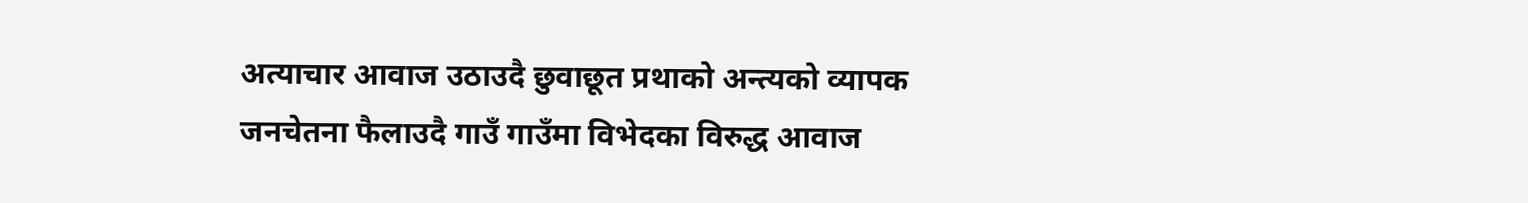अत्याचार आवाज उठाउदै छुवाछूत प्रथाको अन्त्यको व्यापक जनचेतना फैलाउदै गाउँ गाउँमा विभेदका विरुद्ध आवाज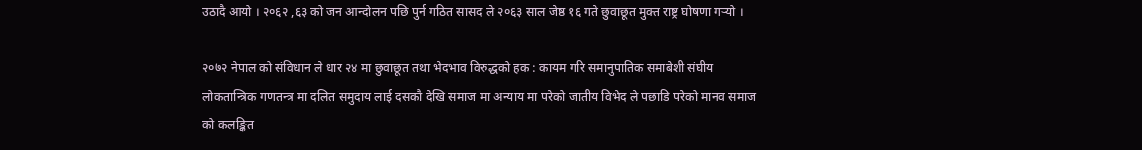उठादै आयो । २०६२ ,६३ को जन आन्दोलन पछि पुर्न गठित सासद ले २०६३ साल जेष्ठ १६ गते छुवाछूत मुक्त राष्ट्र घोषणा गर्‍यो ।

२०७२ नेपाल को संविधान ले धार २४ मा छुवाछूत तथा भेदभाव विरुद्धको हक : कायम गरि समानुपातिक समाबेशी संघीय लोकतान्त्रिक गणतन्त्र मा दलित समुदाय लाई दसकौ देखि समाज मा अन्याय मा परेको जातीय विभेद ले पछाडि परेको मानव समाज को कलङ्कित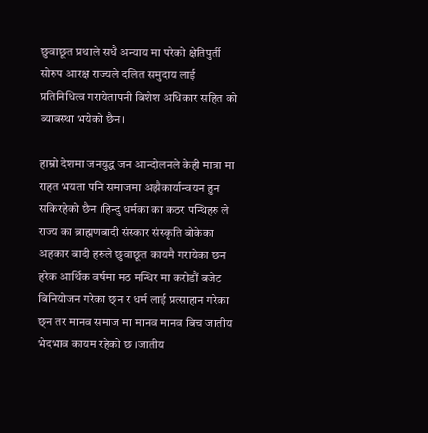छुवाछूत प्रथाले सधै अन्याय मा परेको क्षेतिपुर्ती सोरुप आरक्ष राज्यले दलित समुदाय लाई प्रतिनिधित्व गरायेतापनी बिशेश अधिकार सहित को ब्याबस्था भयेको छैन।

हाम्रो देशमा जनयुद्ध जन आन्दोलनले केही मात्रा मा राहत भयता पनि समाजमा अझैकार्यान्वयन हुन सकिरहेको छैन ।हिन्दु धर्मका का कठर पन्थिहरु ले राज्य का ब्राह्मणबादी संस्कार संस्कृति बोकेका अहकार बादी हरुले छुवाछूत कायमै गरायेका छन हरेक आर्थिक वर्षमा मठ मन्धिर मा करोडौं बजेट बिनियोजन गरेका छ्न र धर्म लाई प्रत्साहान गरेका छ्न तर मानव समाज मा मानव मानव बिच जातीय भेदभाव कायम रहेको छ ।जातीय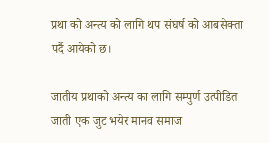प्रथा को अन्त्य को लागि थप संघर्ष को आबसेक्ता पर्दै आयेको छ।

जातीय प्रथाको अन्त्य का लागि सम्पुर्ण उत्पीडित जाती एक जुट भयेर मानव समाज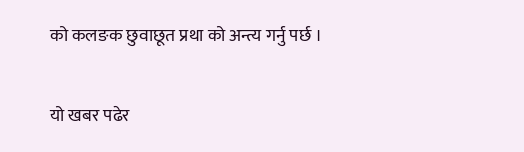को कलङक छुवाछूत प्रथा को अन्त्य गर्नु पर्छ ।

यो खबर पढेर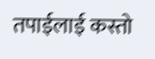तपाईलाई कस्तो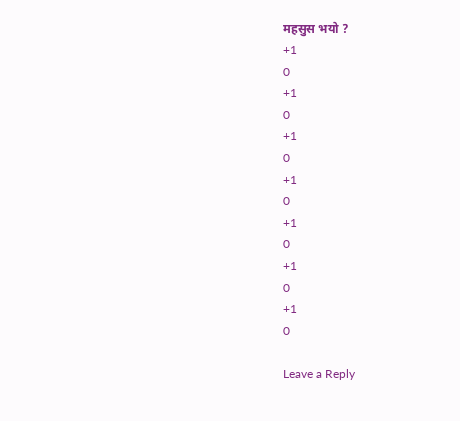महसुस भयो ?
+1
0
+1
0
+1
0
+1
0
+1
0
+1
0
+1
0

Leave a Reply